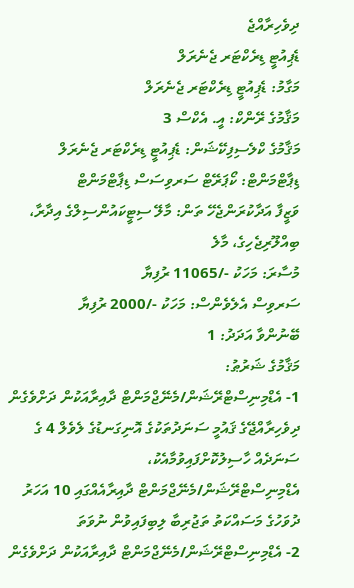ދިވެހިރާއްޖެ
ޑެޕިއުޓީ ޑިރެކްޓަރ ޖެނެރަލް
މަގާމު: ޑެޕިއުޓީ ޑިރެކްޓަރ ޖެނެރަލް
މަޤާމުގެ ރޭންކް: އީ. އެކްސް 3
މަޤާމުގެ ކްލެސިފިކޭޝަން: ޑެޕިއުޓީ ޑިރެކްޓަރ ޖެނެރަލް
ޑިޕާޓްމަންޓް: ކޯޕަރޭޓް ސަރވިސަސް ޑިޕާޓްމަންޓް
ވަޒީފާ އަދާކުރަންޖެހޭ ތަން: މާލޭ ސިޓީކައުންސިލްގެ އިދާރާ، ބިއްލޫރިޖެހިގެ، މާލެ
މުސާރަ: މަހަކު -/11065 ރުފިޔާ
ސަރވިސް އެލެވެންސް: މަހަކު -/2000 ރުފިޔާ
ބޭނުންވާ އަދަދު: 1
މަޤާމުގެ ޝަރުޠު:
1- އެޑްމިނިސްޓްރޭޝަން/މެނޭޖްމަންޓް ދާއިރާއަކުން ދަށްވެގެން ދިވެހިރާއްޖޭގެ ޤައުމީ ސަނަދުތަކުގެ އޮނިގަނޑުގެ ލެވެލް 4 ގެ ސަނަދެއް ހާސިލުކޮށްފައިވުމާއެކު، އެޑްމިނިސްޓްރޭޝަން/މެނޭޖްމަންޓް ދާއިރާއެއްގައި 10 އަހަރު ދުވަހުގެ މަސައްކަތު ތަޖުރިބާ ލިބިފައިވުން ނުވަތަ
2- އެޑްމިނިސްޓްރޭޝަން/މެނޭޖްމަންޓް ދާއިރާއަކުން ދަށްވެގެން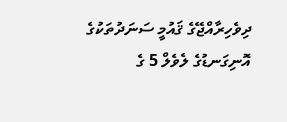ދިވެހިރާއްޖޭގެ ޤައުމީ ސަނަދުތަކުގެ އޮނިގަނޑުގެ ލެވެލް 5 ގެ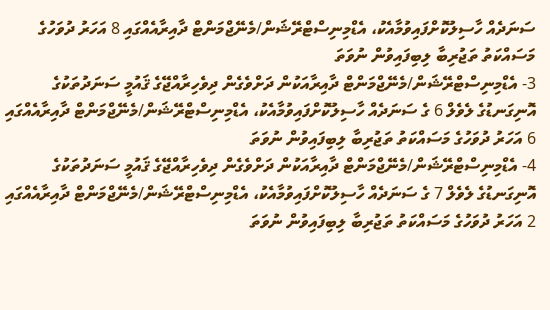ސަނަދެއް ހާސިލުކޮށްފައިވުމާއެކު، އެޑްމިނިސްޓްރޭޝަން/މެނޭޖްމަންޓް ދާއިރާއެއްގައި 8 އަހަރު ދުވަހުގެ މަސައްކަތު ތަޖުރިބާ ލިބިފައިވުން ނުވަތަ
3- އެޑްމިނިސްޓްރޭޝަން/މެނޭޖްމަންޓް ދާއިރާއަކުން ދަށްވެގެން ދިވެހިރާއްޖޭގެ ޤައުމީ ސަނަދުތަކުގެ އޮނިގަނޑުގެ ލެވެލް 6 ގެ ސަނަދެއް ހާސިލުކޮށްފައިވުމާއެކު، އެޑްމިނިސްޓްރޭޝަން/މެނޭޖްމަންޓް ދާއިރާއެއްގައި 6 އަހަރު ދުވަހުގެ މަސައްކަތު ތަޖުރިބާ ލިބިފައިވުން ނުވަތަ
4- އެޑްމިނިސްޓްރޭޝަން/މެނޭޖްމަންޓް ދާއިރާއަކުން ދަށްވެގެން ދިވެހިރާއްޖޭގެ ޤައުމީ ސަނަދުތަކުގެ އޮނިގަނޑުގެ ލެވެލް 7 ގެ ސަނަދެއް ހާސިލުކޮށްފައިވުމާއެކު، އެޑްމިނިސްޓްރޭޝަން/މެނޭޖްމަންޓް ދާއިރާއެއްގައި 2 އަހަރު ދުވަހުގެ މަސައްކަތު ތަޖުރިބާ ލިބިފައިވުން ނުވަތަ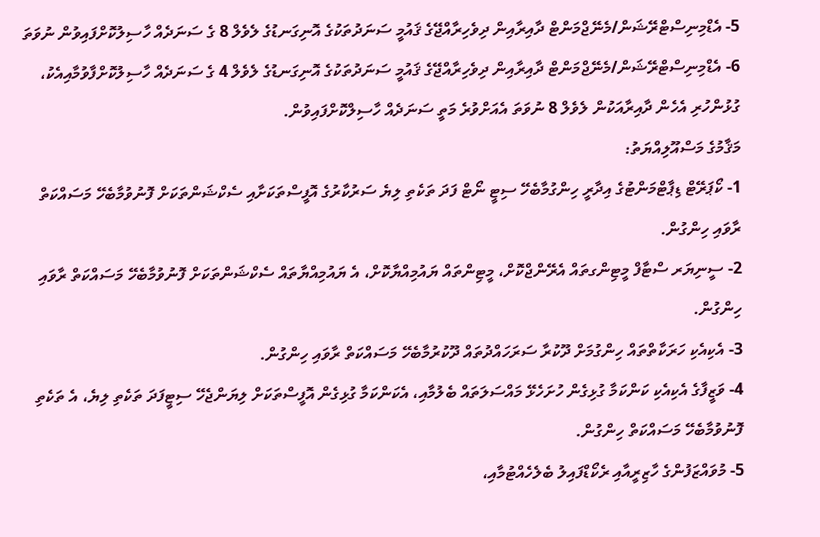5- އެޑްމިނިސްޓްރޭޝަން/މެނޭޖްމަންޓް ދާއިރާއިން ދިވެހިރާއްޖޭގެ ޤައުމީ ސަނަދުތަކުގެ އޮނިގަނޑުގެ ލެވެލް 8 ގެ ސަނަދެއް ހާސިލުކޮށްފައިވުން ނުވަތަ
6- އެޑްމިނިސްޓްރޭޝަން/މެނޭޖްމަންޓް ދާއިރާއިން ދިވެހިރާއްޖޭގެ ޤައުމީ ސަނަދުތަކުގެ އޮނިގަނޑުގެ ލެވެލް 4 ގެ ސަނަދެއް ހާސިލުކޮށްފާވުމާއިއެކު، ގުޅުންހުރި އެހެން ދާއިރާއަކުން ލެވެލް 8 ނުވަތަ އެއަށްވުރެ މަތީ ސަނަދެއް ހާސިލްކޮށްފައިވުން.
މަޤާމުގެ މަސްއޫލިއްޔަތު:
1- ކޯޕަރޭޓް ޑިޕާޓްމަންޓުގެ އިދާރީ ހިންގުމާބެހޭ ސިޓީ ނޯޓް ފަދަ ތަކެތި ލިޔެ ސަރުކާރުގެ އޮފީސްތަކަށާއި ސެކްޝަންތަކަށް ފޮނުވުމާބެހޭ މަސައްކަތް ރާވައި ހިންގުން.
2- ސީނިޔަރ ސްޓާފް މީޓިންގތައް އެރޭންޖްކޮށް، މީޓިންތައް ޔައުމިއްޔާކޮށް، އެ ޔައުމިއްޔާތައް ސެކްޝަންތަކަށް ފޮނުވުމާބެހޭ މަސައްކަތް ރާވައި ހިންގުން.
3- އެކިއެކި ހަރަކާތްތައް ހިންގުމަށް ދޫކުރާ ސަރަހައްދުތައް ދޫކުރުމާބެހޭ މަސައްކަތް ރާވައި ހިންގުން.
4- ވަޒީފާގެ އެކިއެކި ކަންކަމާ ގުޅިގެން ހުށަހެޅޭ މައްސަލަތައް ބެލުމާއި، އެކަންކަމާ ގުޅިގެން އޮފީސްތަކަށް ލިޔަންޖެހޭ ސިޓީފަދަ ތަކެތި ލިޔެ، އެ ތަކެތި ފޮނުވުމާބެހޭ މަސައްކަތް ހިންގުން.
5- މުވައްޒަފުންގެ ހާޒިރީއާއި ރެކޯޑްފައިލު ބެލެހެއްޓުމާއި،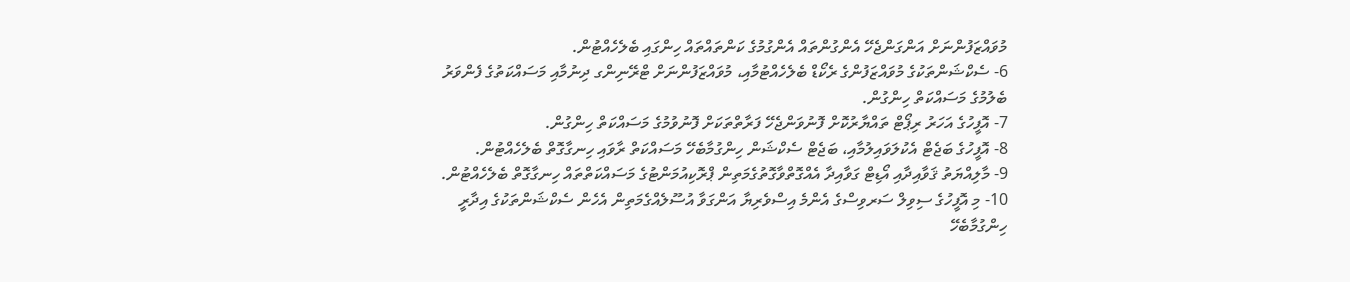މުވައްޒަފުންނަށް އަންގަންޖެހޭ އެންގުންތައް އެންގުމުގެ ކަންތައްތައް ހިންގައި ބެލެހެއްޓުން.
6- ސެކްޝަންތަކުގެ މުވައްޒަފުންގެ ރެކޯޑް ބެލެހެއްޓުމާއި، މުވައްޒަފުންނަށް ޓްރޭނިންގ ދިނުމާއި މަސައްކަތުގެ ފެންވަރު ބެލުމުގެ މަސައްކަތް ހިންގުން.
7- އޮފީހުގެ އަހަރު ރިޕޯޓް ތައްޔާރުކޮށް ފޮނުވަންޖެހޭ ފަރާތްތަކަށް ފޮނުވުމުގެ މަސައްކަތް ހިންގުން.
8- އޮފީހުގެ ބަޖެޓް އެކުލަވައިލުމާއި، ބަޖެޓް ސެކްޝަން ހިންގުމާބެހޭ މަސައްކަތް ރާވައި ހިނގާގޮތް ބެލެހެއްޓުން.
9- މާލިއްޔަތު ޤަވާއިދާއި އޯޑިޓް ގަވާއިދާ އެއްގޮތްވާގޮތުގެމަތިން ޕްރޮކިއުމަންޓުގެ މަސައްކަތްތައް ހިނގާގޮތް ބެލެހެއްޓުން.
10- މި އޮފީހުގެ ސިވިލް ސަރވިސްގެ އެންމެ އިސްވެރިޔާ އަންގަވާ އުސޫލެއްގެމަތިން އެހެން ސެކްޝަންތަކުގެ އިދާރީ ހިންގުމާބެހޭ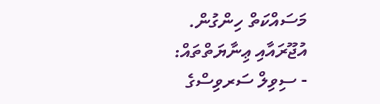މަސައްކަތް ހިންގުން.
އުޖޫރައާއި ޢިނާޔަތްތައް:
- ސިވިލް ސަރވިސްގެ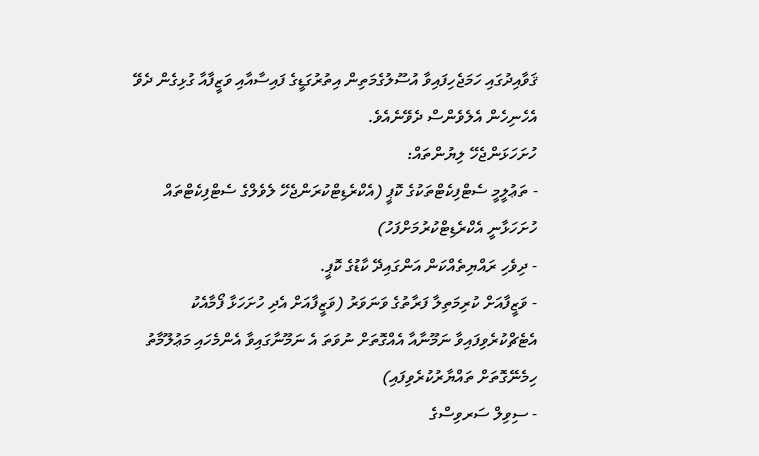ޤަވާއިދުގައި ހަމަޖެހިފައިވާ އުސޫލުގެމަތިން އިތުރުގަޑީގެ ފައިސާއާއި ވަޒީފާއާ ގުޅިގެން ދެވޭ އެހެނިހެން އެލެވެންސް ދެވޭނެއެވެ.
ހުށަހަޅަންޖެހޭ ލިޔުންތައް:
- ތަޢުލީމީ ސެޓްފިކެޓްތަކުގެ ކޮޕީ (އެކްރެޑިޓްކުރަންޖެހޭ ލެވެލްގެ ސެޓްފިކެޓްތައް ހުށަހަޅާނީ އެކްރެޑިޓްކުރުމަށްފަހު)
- ދިވެހި ރައްޔިތެއްކަން އަންގައިދޭ ކާޑުގެ ކޮޕީ.
- ވަޒީފާއަށް ކުރިމަތިލާ ފަރާތުގެ ވަނަވަރު (ވަޒީފާއަށް އެދި ހުށަހަޅާ ފޯމާއެކު އެޓެޗްކުރެވިފައިވާ ނަމޫނާއާ އެއްގޮތަށް ނުވަތަ އެ ނަމޫނާގައިވާ އެންމެހައި މަޢުލޫމާތު ހިމެނޭގޮތަށް ތައްޔާރުކުރެވިފައި)
- ސިވިލް ސަރވިސްގެ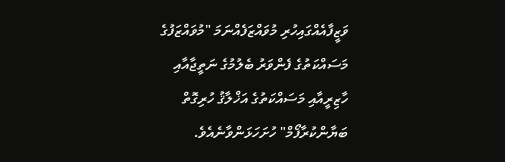ވަޒީފާއެއްގައިހުރި މުވައްޒަފެއްނަމަ "މުވައްޒަފުގެ މަސައްކަތުގެ ފެންވަރު ބެލުމުގެ ނަތީޖާއާއި ހާޒިރީއާއި މަސައްކަތުގެ އަޚްލާޤު ހުރިގޮތް ބަޔާންކުރާފޯމް" ހުށަހަޅަންވާނެއެވެ.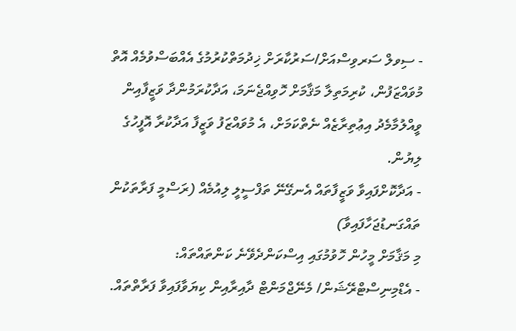- ސިވލް ސަރވިސްއަށް/ސަރުކާރަށް ޚިދުމަތްކުރުމުގެ އެއްބަސްވުމެއް އޮތް މުވައްޒަފުން، ކުރިމަތިލާ މަޤާމަށް ހޮވިއްޖެނަމަ، އަދާކުރަމުންދާ ވަޒީފާއިން ވީއްލުމާމެދު އިޢުތިރާޒެއް ނެތްކަމަށް، އެ މުވައްޒަފު ވަޒީފާ އަދާކުރާ އޮފީހުގެ ލިޔުން.
- އަދާކޮށްފައިވާ ވަޒީފާތައް އެނގޭނޭ ތަފްސީލީ ލިއުމެއް (ރަސްމީ ފަރާތަކުން ތައްގަނޑުޖަހާފައިވާ)
މި މަޤާމަށް މީހުން ހޮވުމުގައި އިސްކަންދެވޭނެ ކަންތައްތައް:
- އެޑްމިނިސްޓްރޭޝަން/ މެނޭޖްމަންޓް ދާއިރާއިން ކިޔަވާފައިވާ ފަރާތްތައް.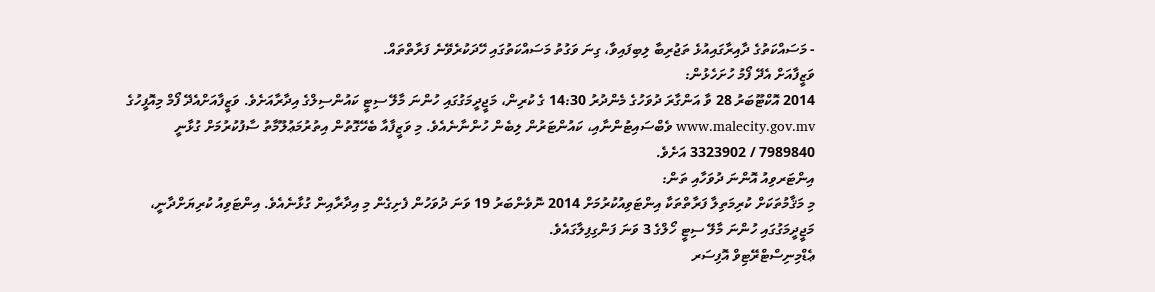- މަސައްކަތުގެ ދާއިރާގައިއުޅެ ތަޖުރިބާ ލިބިފައިވާ، ގިނަ ވަގުތު މަސައްކަތުގައި ހޭދަކުރެވޭނެ ފަރާތްތައް.
ވަޒީފާއަށް އެދޭ ފޯމު ހުށަހެޅުން:
2014 އޮކްޓޫބަރު 28 ވާ އަންގާރަ ދުވަހުގެ މެންދުރު 14:30 ގެ ކުރިން، މަޖީދީމަގުގައި ހުންނަ މާލޭ ސިޓީ ކައުންސިލްގެ އިދާރާއަށެވެ. ވަޒީފާއަށްއެދޭ ފޯމް މިއޮފީހުގެ www.malecity.gov.mv ވެބްސައިޓުންނާއި، ކައުންޓަރުން ލިބެން ހުންނާނެއެވެ. މި ވަޒީފާއާ ބެހޭގޮތުން އިތުރުމަޢުލޫމާތު ސާފުކުރުމަށް ގުޅާނީ 7989840 / 3323902 އަށެވެ.
އިންޓަރވިއު އޮންނަ ދުވަހާއި ތަން:
މި މަޤާމުތަކަށް ކުރިމަތިލާ ފަރާތްތަކާ އިންޓަވިއުކުރުމަށް 2014 ނޮވެންބަރު 19 ވަނަ ދުވަހުން ފެށިގެން މި އިދާރާއިން ގުޅާނެއެވެ. އިންޓަވިއު ކުރިޔަށްދާނީ، މަޖީދީމަގުގައި ހުންނަ މާލޭ ސިޓީ ހޯލްގެ 3 ވަނަ ފަންގިފިލާގައެވެ.
ޢެޑްމިނިސްޓްރޭޓިވް އޮފިސަރ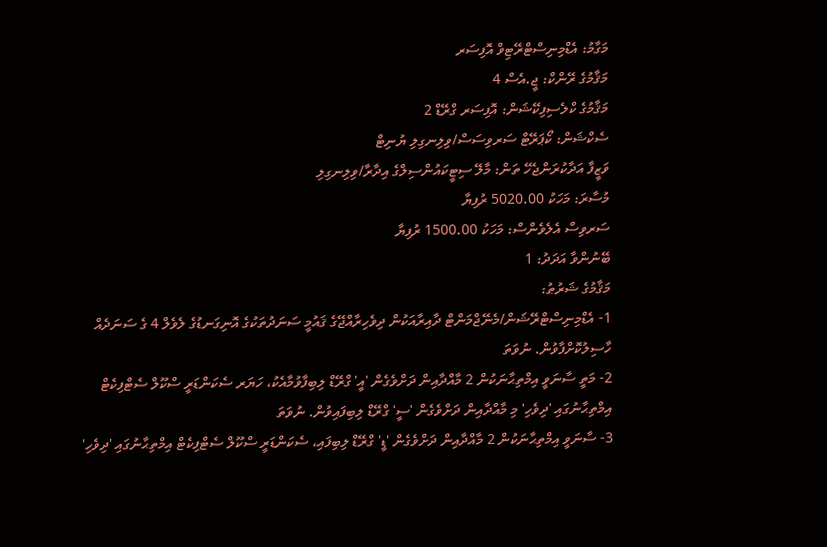މަގާމު: އެޑްމިނިސްޓްރޭޓިވް އޮފިސަރ
މަޤާމުގެ ރޭންކް: ޖީ.އެސް 4
މަޤާމުގެ ކްލެސިފިކޭޝަން: އޮފިސަރ ގްރޭޑް 2
ސެކްޝަން: ކޯޕަރޭޓް ސަރވިސަސް/ވިލިނގިލި ޔުނިޓް
ވަޒީފާ އަދާކުރަންޖެހޭ ތަން: މާލޭ ސިޓީކައުންސިލްގެ އިދާރާ/ވިލިނގިލި
މުސާރަ: މަހަކު 5020.00 ރުފިޔާ
ސަރވިސް އެލެވެންސް: މަހަކު 1500.00 ރުފިޔާ
ބޭނުންވާ އަދަދު: 1
މަޤާމުގެ ޝަރުޠު:
1- އެޑްމިނިސްޓްރޭޝަން/މެނޭޖްމަންޓް ދާއިރާއަކުން ދިވެހިރާއްޖޭގެ ޤައުމީ ސަނަދުތަކުގެ އޮނިގަނޑުގެ ލެވެލް 4 ގެ ސަނަދެއް ހާސިލުކޮށްފާވުން. ނުވަތަ
2- މަތީ ސާނަވީ އިމްތިޙާނަކުން 2 މާއްދާއިން ދަށްވެގެން 'އީ' ގްރޭޑް ލިބިފާވުމާއެކު، ހަޔަރ ސެކަންޑަރީ ސްކޫލް ސެޓްފިކެޓް އިމްތިޙާނުގައި 'ދިވެހި' މި މާއްދާއިން ދަށްވެގެން 'ސީ' ގްރޭޑް ލިބިފައިވުން. ނުވަތަ
3- ސާނަވީ އިމްތިޙާނަކުން 2 މާއްދާއިން ދަށްވެގެން 'ޑީ' ގްރޭޑް ލިބިފައި، ސެކަންޑަރީ ސްކޫލް ސެޓްފިކެޓް އިމްތިޙާނުގައި 'ދިވެހި'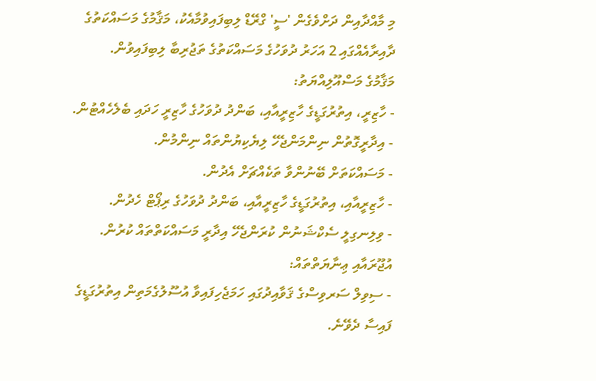މި މާއްދާއިން ދަށްވެގެން 'ސީ' ގްރޭޑް ލިބިފައިވުމާއެކު، މަޤާމުގެ މަސައްކަތުގެ ދާއިރާއެއްގައި 2 އަހަރު ދުވަހުގެ މަސައްކަތުގެ ތަޖުރިބާ ލިބިފައިވުން.
މަޤާމުގެ މަސްއޫލިއްޔަތު:
- ހާޒިރީ، އިތުރުގަޑީގެ ހާޒިރީއާއި، ބަންދު ދުވަހުގެ ހާޒިރީ ހަދައި ބެލެހެއްޓުން.
- އިދާރީގޮތުން ނިންމަންޖެހޭ ލިޔެކިޔުންތައް ނިންމުން.
- މަސައްކަތަށް ބޭނުންވާ ތަކެއްޗަށް އެދުން.
- ހާޒިރީއާއި، އިތުރުގަޑީގެ ހާޒިރީއާއި، ބަންދު ދުވަހުގެ ރިޕޯޓް ހެދުން.
- ވިލިނގިލީ ސެކްޝަނުން ކުރަންޖެހޭ އިދާރީ މަސައްކަތްތައް ކުރުން.
އުޖޫރައާއި ޢިނާޔަތްތައް:
- ސިވިލް ސަރވިސްގެ ޤަވާއިދުގައި ހަމަޖެހިފައިވާ އުސޫލުގެމަތިން އިތުރުގަޑީގެ ފައިސާ ދެވޭނެ.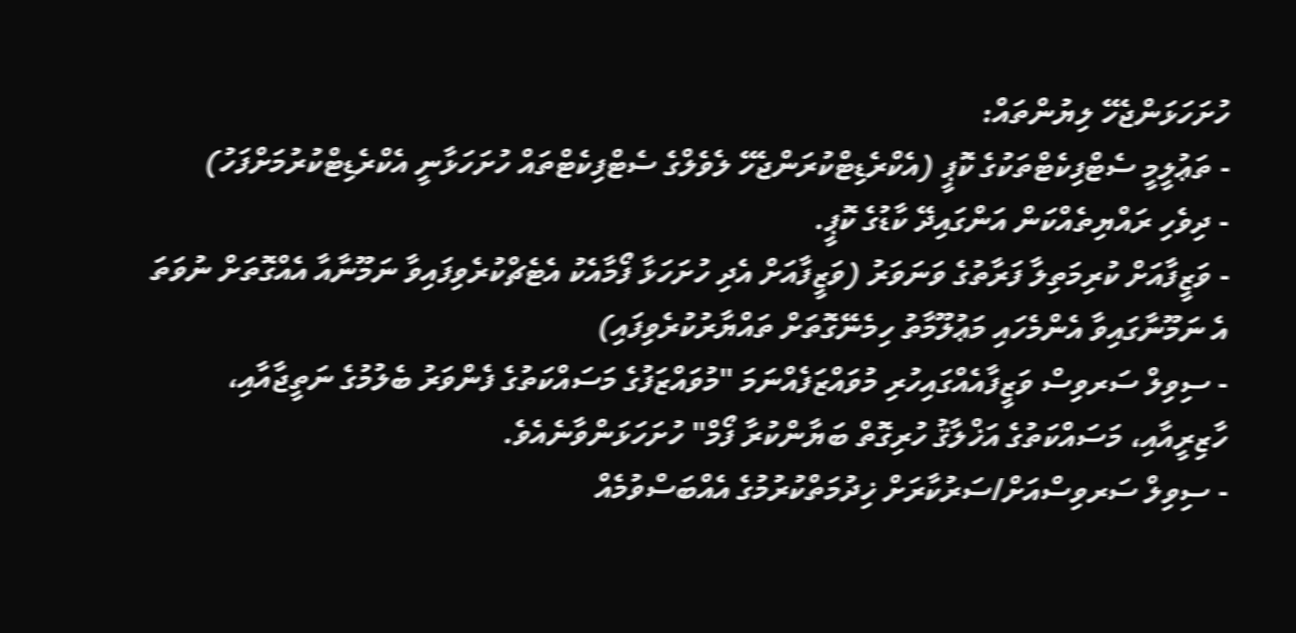ހުށަހަޅަންޖެހޭ ލިޔުންތައް:
- ތަޢުލީމީ ސެޓްފިކެޓްތަކުގެ ކޮޕީ (އެކްރެޑިޓްކުރަންޖެހޭ ލެވެލްގެ ސެޓްފިކެޓްތައް ހުށަހަޅާނީ އެކްރެޑިޓްކުރުމަށްފަހު)
- ދިވެހި ރައްޔިތެއްކަން އަންގައިދޭ ކާޑުގެ ކޮޕީ.
- ވަޒީފާއަށް ކުރިމަތިލާ ފަރާތުގެ ވަނަވަރު (ވަޒީފާއަށް އެދި ހުށަހަޅާ ފޯމާއެކު އެޓެޗްކުރެވިފައިވާ ނަމޫނާއާ އެއްގޮތަށް ނުވަތަ އެ ނަމޫނާގައިވާ އެންމެހައި މަޢުލޫމާތު ހިމެނޭގޮތަށް ތައްޔާރުކުރެވިފައި)
- ސިވިލް ސަރވިސް ވަޒީފާއެއްގައިހުރި މުވައްޒަފެއްނަމަ "މުވައްޒަފުގެ މަސައްކަތުގެ ފެންވަރު ބެލުމުގެ ނަތީޖާއާއި، ހާޒިރީއާއި، މަސައްކަތުގެ އަޚްލާޤު ހުރިގޮތް ބަޔާންކުރާ ފޯމް" ހުށަހަޅަންވާނެއެވެ.
- ސިވިލް ސަރވިސްއަށް/ސަރުކާރަށް ޚިދުމަތްކުރުމުގެ އެއްބަސްވުމެއް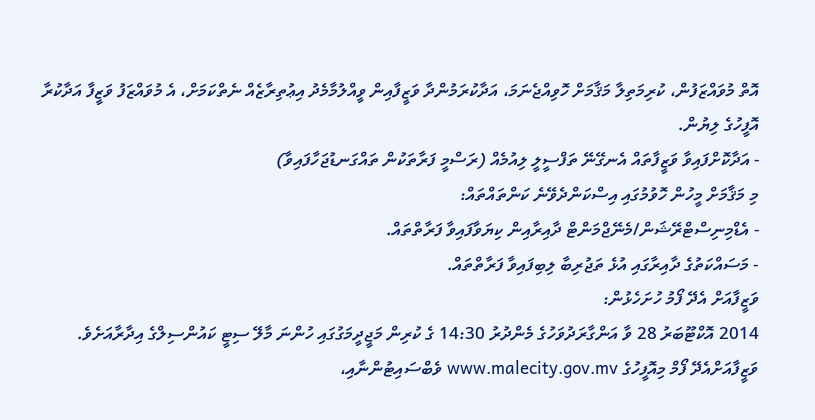އޮތް މުވައްޒަފުން، ކުރިމަތިލާ މަޤާމަށް ހޮވިއްޖެނަމަ، އަދާކުރަމުންދާ ވަޒީފާއިން ވީއްލުމާމެދު އިޢުތިރާޒެއް ނެތްކަމަށް، އެ މުވައްޒަފު ވަޒީފާ އަދާކުރާ އޮފީހުގެ ލިޔުން.
- އަދާކޮށްފައިވާ ވަޒީފާތައް އެނގޭނޭ ތަފްސީލީ ލިއުމެއް (ރަސްމީ ފަރާތަކުން ތައްގަނޑުޖަހާފައިވާ)
މި މަޤާމަށް މީހުން ހޮވުމުގައި އިސްކަންދެވޭނެ ކަންތައްތައް:
- އެޑްމިނިސްޓްރޭޝަން/މެނޭޖްމަންޓް ދާއިރާއިން ކިޔަވާފައިވާ ފަރާތްތައް.
- މަސައްކަތުގެ ދާއިރާގައި އުޅެ ތަޖުރިބާ ލިބިފައިވާ ފަރާތްތައް.
ވަޒީފާއަށް އެދޭ ފޯމު ހުށަހެޅުން:
2014 އޮކްޓޫބަރު 28 ވާ އަންގާރަދުވަހުގެ މެންދުރު 14:30 ގެ ކުރިން މަޖީދީމަގުގައި ހުންނަ މާލޭ ސިޓީ ކައުންސިލްގެ އިދާރާއަށެވެ. ވަޒީފާއަށްއެދޭ ފޯމް މިއޮފީހުގެ www.malecity.gov.mv ވެބްސައިޓުންނާއި،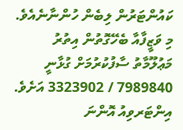ކައުންޓަރުން ލިބެން ހުންނާނެއެވެ. މި ވަޒީފާއާ ބެހޭގޮތުން އިތުރު މަޢުލޫމާތު ސާފުކުރުމަށް ގުޅާނީ 7989840 / 3323902 އަށެވެ.
އިންޓަރވިއު އޮންނަ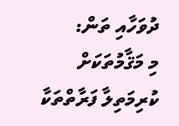ދުވަހާއި ތަން:
މި މަޤާމުތަކަށް ކުރިމަތިލާ ފަރާތްތަކާ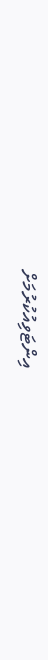އިންޓަވިއުކުރުމަށް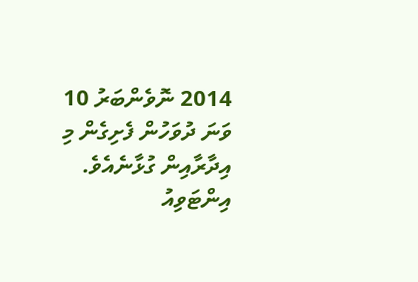2014 ނޮވެންބަރު 10 ވަނަ ދުވަހުން ފެށިގެން މި އިދާރާއިން ގުޅާނެއެވެ. އިންޓަވިއު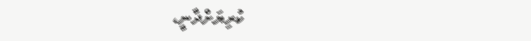ކުރިޔަށްދާނީ،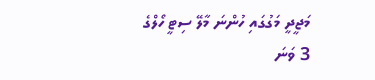މަޖީދީ މަގުގައި ހުންނަ މާލޭ ސިޓީ ހޯލްގެ 3 ވަނަ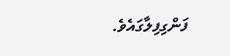ފަންގިފިލާގައެވެ.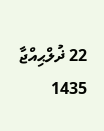22 ޛުލްޙިއްޖާ 1435